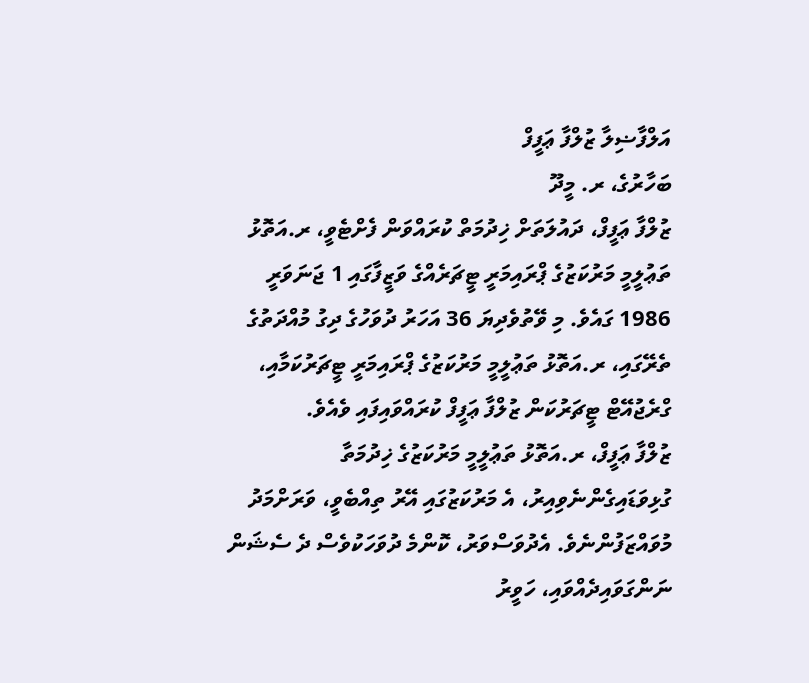އަލްފާޟިލާ ޒުލްފާ ޢަފީފް
ބަހާރުގެ، ރ. މީދޫ
ޒުލްފާ ޢަފީފް، ދައުލަތަށް ޚިދުމަތް ކުރައްވަން ފެށްޓެވީ، ރ.އަތޮޅު ތަޢުލީމީ މަރުކަޒުގެ ޕްރައިމަރީ ޓީޗަރެއްގެ ވަޒީފާގައި 1 ޖަނަވަރީ 1986 ގައެވެ. މި ވޭތުވެދިޔަ 36 އަހަރު ދުވަހުގެ ދިގު މުއްދަތުގެ ތެރޭގައި، ރ.އަތޮޅު ތަޢުލީމީ މަރުކަޒުގެ ޕްރައިމަރީ ޓީޗަރުކަމާއި، ގްރެޖުއޭޓް ޓީޗަރުކަން ޒުލްފާ ޢަފީފް ކުރައްވައިފައި ވެއެވެ.
ޒުލްފާ ޢަފީފް، ރ.އަތޮޅު ތަޢުލީމީ މަރުކަޒުގެ ޚިދުމަތާ ގުޅިވަޑައިގެންނެވިއިރު، އެ މަރުކަޒުގައި އޭރު ތިއްބެވީ، ވަރަށްމަދު މުވައްޒަފުންނެވެ. އެދުވަސްވަރު، ކޮންމެ ދުވަހަކުވެސް ދެ ސެޝަން ނަންގަވައިދެއްވައި، ހަވީރު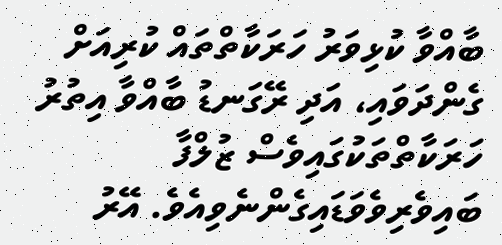ބާއްވާ ކުޅިވަރު ހަރަކާތްތައް ކުރިއަށް ގެންދަވައި، އަދި ރޭގަނޑު ބާއްވާ އިތުރު ހަރަކާތްތަކުގައިވެސް ޒުލްފާ ބައިވެރިވެވަޑައިގެންނެވިއެވެ. އޭރު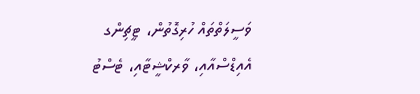ވަސީލަތްތައް ހުރިގޮތުން، ޓީޗިންގ އެއިޑްސްއާއި، ވާރކްޝީޓާއި، ޓެސްޓު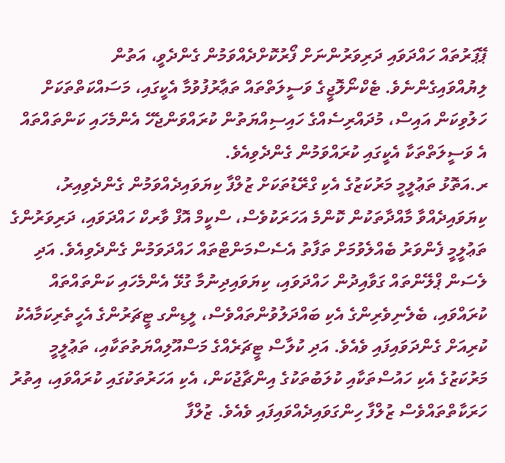ޕޭޕަރުތައް ހައްދަވައި ދަރިވަރުންނަށް ފޯރުކޮށްދެއްވަމުން ގެންދެވީ، އަތުން ލިޔުއްވައިގެންނެވެ. ޓެކްނޯލޮޖީގެ ވަސީލަތްތައް ތަޢާރުފުވުމާ އެކީގައި، މަސައްކަތްތަކަށް ހަލުވިކަން އައިސް، މުދައްރިސެއްގެ ހައިސިއްޔަތުން ކުރައްވަންޖެހޭ އެންމެހައި ކަންތައްތައް އެ ވަސީލަތްތަކާ އެކީގައި ކުރައްވަމުން ގެންދެވިއެވެ.
ރ.އަތޮޅު ތަޢުލީމީ މަރުކަޒުގެ އެކި ގްރޭޑުތަކަށް ޒުލްފާ ކިޔަވައިދެއްވަމުން ގެންދެވިއިރު، ކިޔަވައިދެއްވާ މާއްދާތަކުން ކޮންމެ އަހަރަކުވެސް، ސްކީމް އޮފް ވާރކް ހައްދަވައި، ދަރިވަރުންގެ ތަޢުލީމީ ފެންވަރު ބެއްލެވުމަށް ތަފާތު އެސެސްމަންޓްތައް ހައްދަވަމުން ގެންދެވިއެވެ. އަދި ލެސަން ޕްލޭންތައް ގަވާއިދުން ހައްދަވައި، ކިޔަވައިދިނުމާ ގުޅޭ އެންމެހައި ކަންތައްތައް ކުރައްވައި، ބެލެނިވެރިންގެ އެކި ބައްދަލުވުންތައްވެސް، ލީޑިންގ ޓީޗަރުންގެ އެހީތެރިކަމާއެކު ކުރިއަށް ގެންދަވައިފައި ވެއެވެ. އަދި ކުލާސް ޓީޗަރެއްގެ މަސްއޫލިއްޔަތުތަކާއި، ތަޢުލީމީ މަރުކަޒުގެ އެކި ހައުސްތަކާއި ކުލަބުތަކުގެ އިންޗާޖުކަން، އެކި އަހަރުތަކުގައި ކުރައްވައި، އިތުރު ހަރަކާތްތައްވެސް ޒުލްފާ ހިންގަވައިދެއްވައިފައި ވެއެވެ. ޒުލްފާ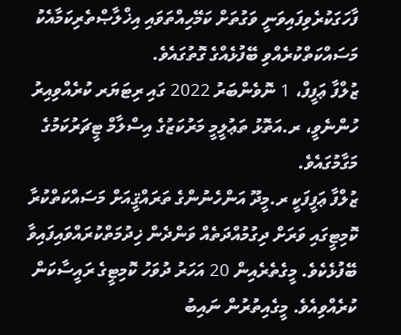ފާހަގަކުރެވިފައިވަނީ ވަގުތަށް ކަމޭހިއްތަވައި އިޚްލާޞްތެރިކަމާއެކު މަސައްކަތްކުރެއްވި ބޭފުޅެއްގެ ގޮތުގައެވެ.
ޒުލްފާ ޢަފީފް، 1 ނޮވެންބަރު 2022 ގައި ރިޓަޔަރ ކުރެއްވިއިރު ހުންނެވީ، ރ.އަތޮޅު ތަޢުލީމީ މަރުކަޒުގެ އިސްލާމް ޓީޗަރުކަމުގެ މަގާމުގައެވެ.
ޒުލްފާ ޢަފީފަކީ ރ.މީދޫ އަންހެނުންގެ ތަރައްޤީއަށް މަސައްކަތްކުރާ ކޮމިޓީގައި ވަރަށް ދިގުމުއްދަތެއް ވަންދެން ޚިދުމަތްކުރައްވައިފައިވާ ބޭފުޅެކެވެ. މީގެތެރެއިން 20 އަހަރު ދުވަހު ކޮމިޓީގެ ރައީސާކަން ކުރެއްވިއެވެ. މީގެއިތުރުން ނައިބު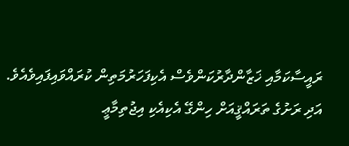ރައީސާކަމާއި ޚަޒާންދާރުކަންވެސް އެކިފަހަރުމަތިން ކުރައްވައިފައިވެއެވެ. އަދި ރަށުގެ ތަރައްޤީއަށް ހިންގޭ އެކިއެކި އިޖުތިމާޢީ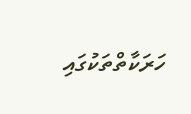ހަރަކާތްތަކުގައި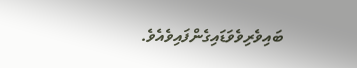ބައިވެރިވެވަޑައިގެންފައިވެއެވެ.